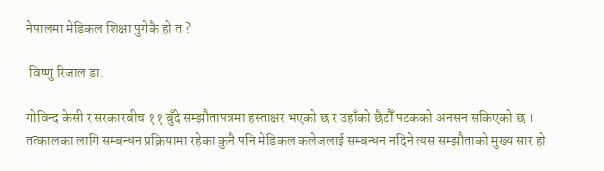नेपालमा मेडिकल शिक्षा पुगेकै हो त ?

 विष्णु रिजाल डा.

गोविन्द केसी र सरकारबीच ११ बुँदे सम्झौतापत्रमा हस्ताक्षर भएको छ र उहाँको छैटौँ पटकको अनसन सकिएको छ । तत्कालका लागि सम्बन्धन प्रक्रियामा रहेका कुनै पनि मेडिकल कलेजलाई सम्बन्धन नदिने त्यस सम्झौताको मुख्य सार हो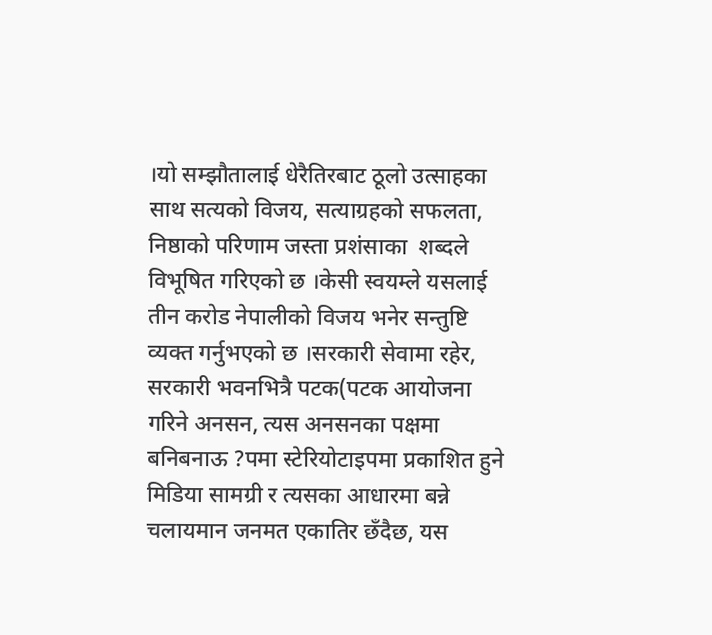।यो सम्झौतालाई धेरैतिरबाट ठूलो उत्साहका साथ सत्यको विजय, सत्याग्रहको सफलता, निष्ठाको परिणाम जस्ता प्रशंसाका  शब्दले विभूषित गरिएको छ ।केसी स्वयम्ले यसलाई तीन करोड नेपालीको विजय भनेर सन्तुष्टि व्यक्त गर्नुभएको छ ।सरकारी सेवामा रहेर, सरकारी भवनभित्रै पटक(पटक आयोजना गरिने अनसन, त्यस अनसनका पक्षमा बनिबनाऊ ?पमा स्टेरियोटाइपमा प्रकाशित हुने मिडिया सामग्री र त्यसका आधारमा बन्ने चलायमान जनमत एकातिर छँदैछ, यस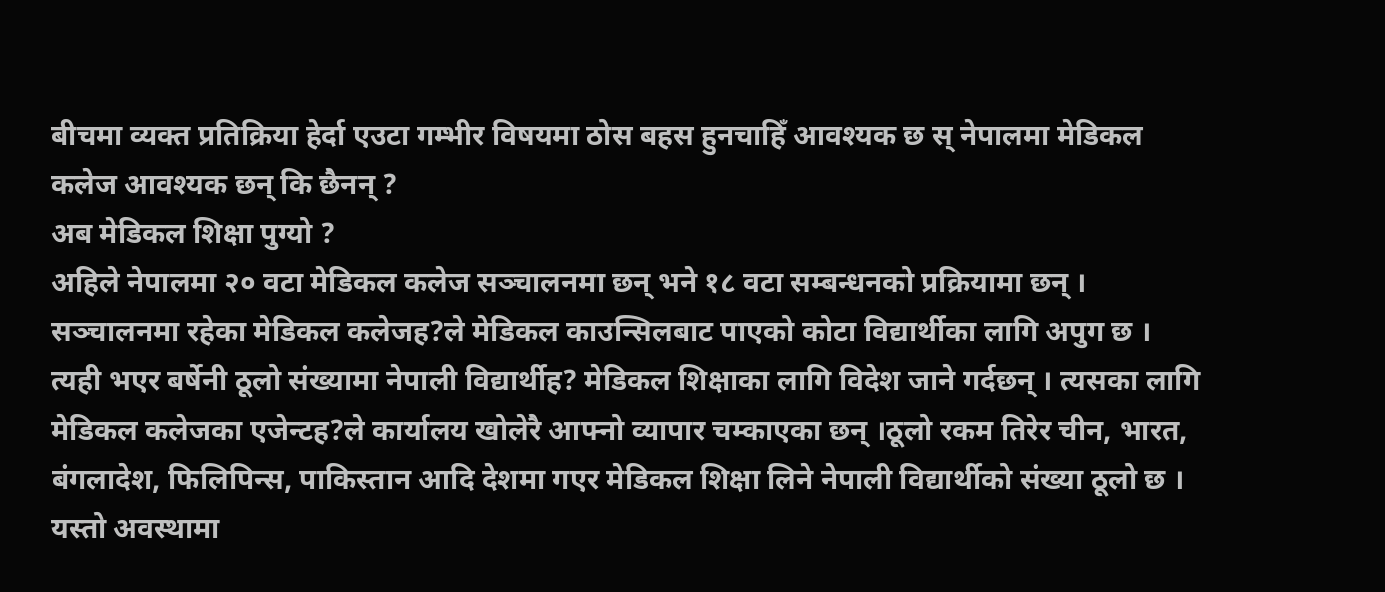बीचमा व्यक्त प्रतिक्रिया हेर्दा एउटा गम्भीर विषयमा ठोस बहस हुनचाहिँ आवश्यक छ स् नेपालमा मेडिकल कलेज आवश्यक छन् कि छैनन् ?
अब मेडिकल शिक्षा पुग्यो ?
अहिले नेपालमा २० वटा मेडिकल कलेज सञ्चालनमा छन् भने १८ वटा सम्बन्धनको प्रक्रियामा छन् । सञ्चालनमा रहेका मेडिकल कलेजह?ले मेडिकल काउन्सिलबाट पाएको कोटा विद्यार्थीका लागि अपुग छ । त्यही भएर बर्षेनी ठूलो संख्यामा नेपाली विद्यार्थीह? मेडिकल शिक्षाका लागि विदेश जाने गर्दछन् । त्यसका लागि मेडिकल कलेजका एजेन्टह?ले कार्यालय खोलेरै आफ्नो व्यापार चम्काएका छन् ।ठूलो रकम तिरेर चीन, भारत, बंगलादेश, फिलिपिन्स, पाकिस्तान आदि देशमा गएर मेडिकल शिक्षा लिने नेपाली विद्यार्थीको संख्या ठूलो छ । यस्तो अवस्थामा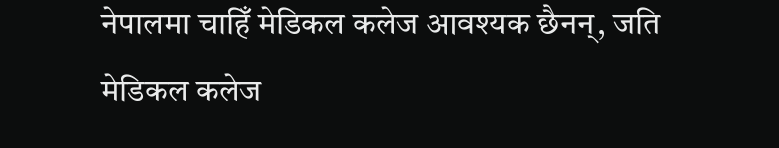नेपालमा चाहिँ मेडिकल कलेज आवश्यक छैनन्, जति मेडिकल कलेज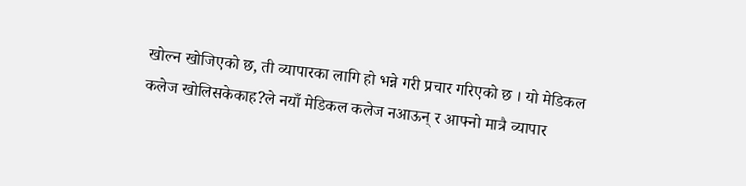खोल्न खोजिएको छ, ती व्यापारका लागि हो भन्ने गरी प्रचार गरिएको छ । यो मेडिकल कलेज खोलिसकेकाह?ले नयाँ मेडिकल कलेज नआऊन् र आफ्नो मात्रै व्यापार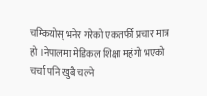चम्कियोस् भनेर गरेको एकतर्फी प्रचार मात्र हो ।नेपालमा मेडिकल शिक्षा महंगो भएको चर्चा पनि खुबै चल्ने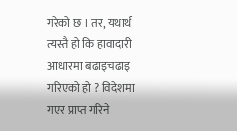गरेको छ । तर, यथार्थ त्यस्तै हो कि हावादारी आधारमा बढाइचढाइ गरिएको हो ? विदेशमा गएर प्राप्त गरिने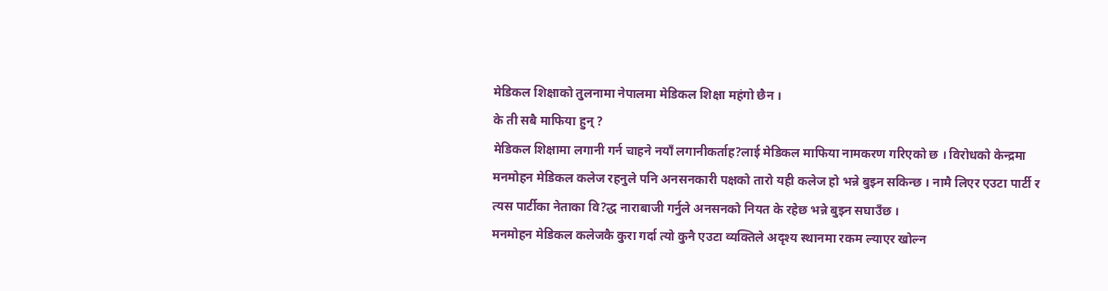मेडिकल शिक्षाको तुलनामा नेपालमा मेडिकल शिक्षा महंगो छैन ।
के ती सबै माफिया हुन् ?
मेडिकल शिक्षामा लगानी गर्न चाहने नयाँ लगानीकर्ताह?लाई मेडिकल माफिया नामकरण गरिएको छ । विरोधको केन्द्रमा मनमोहन मेडिकल कलेज रहनुले पनि अनसनकारी पक्षको तारो यही कलेज हो भन्ने बुझ्न सकिन्छ । नामै लिएर एउटा पार्टी र त्यस पार्टीका नेताका वि?द्ध नाराबाजी गर्नुले अनसनको नियत के रहेछ भन्ने बुझ्न सघाउँछ ।
मनमोहन मेडिकल कलेजकै कुरा गर्दा त्यो कुनै एउटा व्यक्तिले अदृश्य स्थानमा रकम ल्याएर खोल्न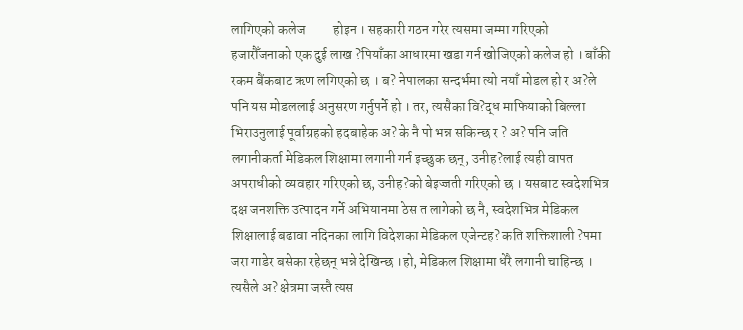लागिएको कलेज          होइन । सहकारी गठन गरेर त्यसमा जम्मा गरिएको           हजारौँजनाको एक दुई लाख ?पियाँका आधारमा खडा गर्न खोजिएको कलेज हो । बाँकी रकम बैंकबाट ऋण लगिएको छ । ब? नेपालका सन्दर्भमा त्यो नयाँ मोडल हो र अ?ले पनि यस मोडललाई अनुसरण गर्नुपर्ने हो । तर, त्यसैका वि?द्ध माफियाको बिल्ला भिराउनुलाई पूर्वाग्रहको हदबाहेक अ? के नै पो भन्न सकिन्छ र ? अ? पनि जति लगानीकर्ता मेडिकल शिक्षामा लगानी गर्न इच्छुक छन्, उनीह?लाई त्यही वापत अपराधीको व्यवहार गरिएको छ, उनीह?को बेइज्जती गरिएको छ । यसबाट स्वदेशभित्र दक्ष जनशक्ति उत्पादन गर्ने अभियानमा ठेस त लागेको छ नै, स्वदेशभित्र मेडिकल शिक्षालाई बढावा नदिनका लागि विदेशका मेडिकल एजेन्टह? कति शक्तिशाली ?पमा जरा गाडेर बसेका रहेछन् भन्ने देखिन्छ ।हो, मेडिकल शिक्षामा धेरै लगानी चाहिन्छ । त्यसैले अ? क्षेत्रमा जस्तै त्यस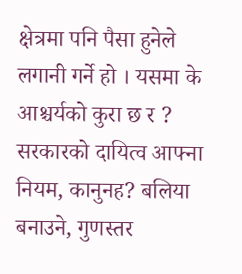क्षेत्रमा पनि पैसा हुनेले लगानी गर्ने हो । यसमा के आश्चर्यको कुरा छ र ? सरकारको दायित्व आफ्ना नियम, कानुनह? बलिया बनाउने, गुणस्तर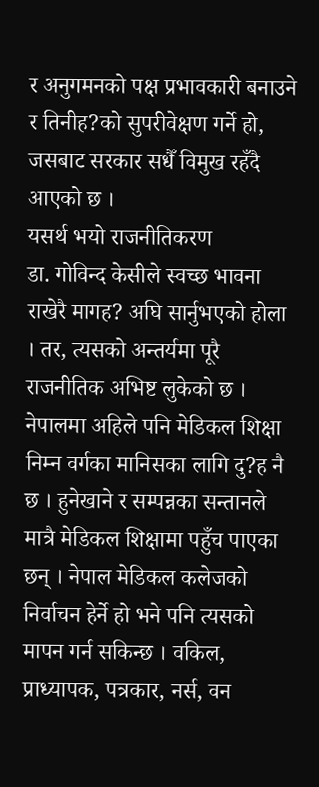र अनुगमनको पक्ष प्रभावकारी बनाउने र तिनीह?को सुपरीवेक्षण गर्ने हो, जसबाट सरकार सधैँ विमुख रहँदै आएको छ ।
यसर्थ भयो राजनीतिकरण
डा. गोविन्द केसीले स्वच्छ भावना राखेरै मागह? अघि सार्नुभएको होला । तर, त्यसको अन्तर्यमा पूरै राजनीतिक अभिष्ट लुकेको छ । नेपालमा अहिले पनि मेडिकल शिक्षा निम्न वर्गका मानिसका लागि दु?ह नै छ । हुनेखाने र सम्पन्नका सन्तानले मात्रै मेडिकल शिक्षामा पहुँच पाएका छन् । नेपाल मेडिकल कलेजको निर्वाचन हेर्ने हो भने पनि त्यसको मापन गर्न सकिन्छ । वकिल, प्राध्यापक, पत्रकार, नर्स, वन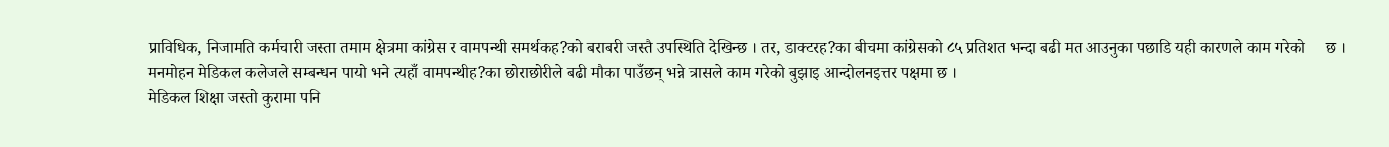प्राविधिक, निजामति कर्मचारी जस्ता तमाम क्षेत्रमा कांग्रेस र वामपन्थी समर्थकह?को बराबरी जस्तै उपस्थिति देखिन्छ । तर, डाक्टरह?का बीचमा कांग्रेसको ८५ प्रतिशत भन्दा बढी मत आउनुका पछाडि यही कारणले काम गरेको     छ ।  मनमोहन मेडिकल कलेजले सम्बन्धन पायो भने त्यहाँ वामपन्थीह?का छोराछोरीले बढी मौका पाउँछन् भन्ने त्रासले काम गरेको बुझाइ आन्दोलनइत्तर पक्षमा छ ।
मेडिकल शिक्षा जस्तो कुरामा पनि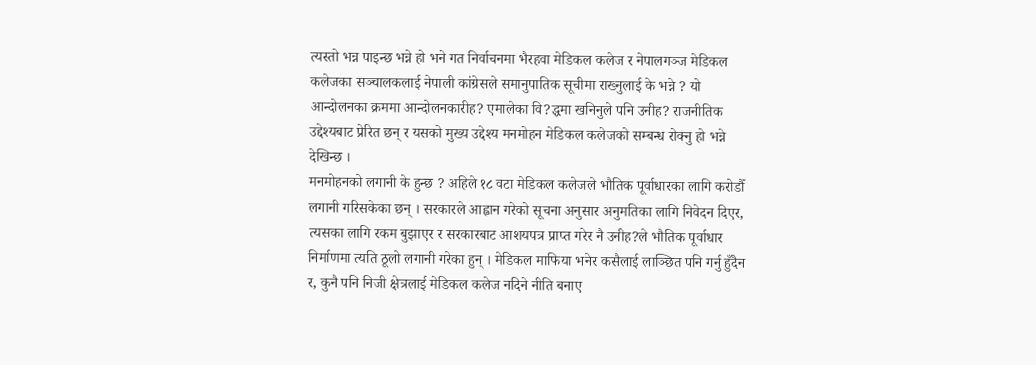त्यस्तो भन्न पाइन्छ भन्ने हो भने गत निर्वाचनमा भैरहवा मेडिकल कलेज र नेपालगञ्ज मेडिकल कलेजका सञ्चालकलाई नेपाली कांग्रेसले समानुपातिक सूचीमा राख्नुलाई के भन्ने ? यो आन्दोलनका क्रममा आन्दोलनकारीह? एमालेका वि?द्धमा खनिनुले पनि उनीह? राजनीतिक उद्देश्यबाट प्रेरित छन् र यसको मुख्य उद्देश्य मनमोहन मेडिकल कलेजको सम्बन्ध रोक्नु हो भन्ने देखिन्छ ।
मनमोहनको लगानी के हुन्छ ? अहिले १८ वटा मेडिकल कलेजले भौतिक पूर्वाधारका लागि करोडौँ लगानी गरिसकेका छन् । सरकारले आह्वान गरेको सूचना अनुसार अनुमतिका लागि निवेदन दिएर, त्यसका लागि रकम बुझाएर र सरकारबाट आशयपत्र प्राप्त गरेर नै उनीह?ले भौतिक पूर्वाधार निर्माणमा त्यति ठूलो लगानी गरेका हुन् । मेडिकल माफिया भनेर कसैलाई लाञ्छित पनि गर्नु हुँदैन र, कुनै पनि निजी क्षेत्रलाई मेडिकल कलेज नदिने नीति बनाए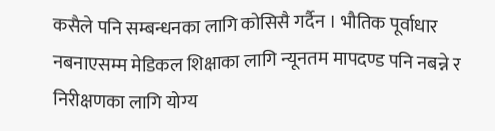कसैले पनि सम्बन्धनका लागि कोसिसै गर्दैन । भौतिक पूर्वाधार नबनाएसम्म मेडिकल शिक्षाका लागि न्यूनतम मापदण्ड पनि नबन्ने र निरीक्षणका लागि योग्य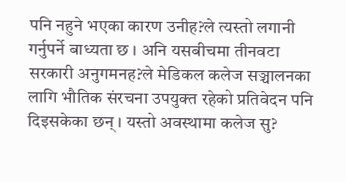पनि नहुने भएका कारण उनीह?ले त्यस्तो लगानी गर्नुपर्ने बाध्यता छ । अनि यसबीचमा तीनवटा सरकारी अनुगमनह?ले मेडिकल कलेज सञ्चालनका लागि भौतिक संरचना उपयुक्त रहेको प्रतिवेदन पनि दिइसकेका छन् । यस्तो अवस्थामा कलेज सु?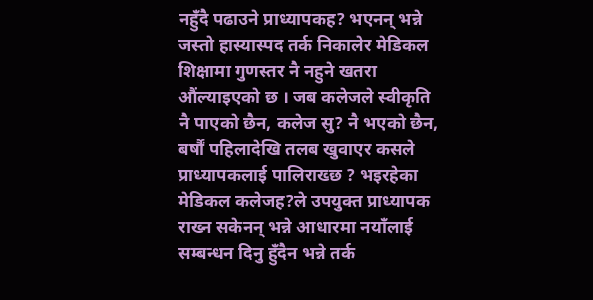नहुँदै पढाउने प्राध्यापकह? भएनन् भन्ने जस्तो हास्यास्पद तर्क निकालेर मेडिकल शिक्षामा गुणस्तर नै नहुने खतरा औंल्याइएको छ । जब कलेजले स्वीकृति नै पाएको छैन, कलेज सु? नै भएको छैन, बर्षौं पहिलादेखि तलब खुवाएर कसले प्राध्यापकलाई पालिराख्छ ? भइरहेका मेडिकल कलेजह?ले उपयुक्त प्राध्यापक राख्न सकेनन् भन्ने आधारमा नयाँलाई सम्बन्धन दिनु हुँदैन भन्ने तर्क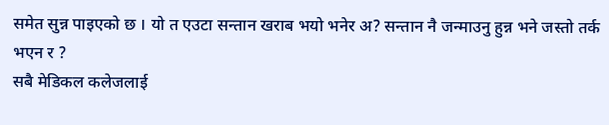समेत सुन्न पाइएको छ । यो त एउटा सन्तान खराब भयो भनेर अ? सन्तान नै जन्माउनु हुन्न भने जस्तो तर्क भएन र ?
सबै मेडिकल कलेजलाई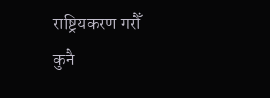राष्ट्रियकरण गरौँ
कुनै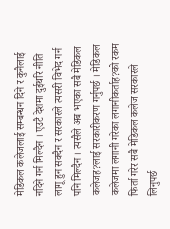मेडिकल कलेजलाई सम्बन्धन दिने र कुनैलाई नदिने गर्न मिल्दैन । एउटै देशमा दुईथरि नीति लागू हुन सक्दैन र सरकारले त्यसरी विभेद गर्न पनि मिल्दैन । त्यसैले अब भएका सबै मेडिकल कलेजह?लाई सरकारीकरण गर्नुपर्छ । मेडिकल कलेजमा लगानी गरेका लगानीकर्ताह?को रकम फिर्ता गरेर सबै मेडिकल कलेज सरकारले लिनुपर्छ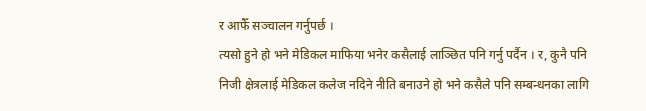र आफैँ सञ्चालन गर्नुपर्छ ।
त्यसो हुने हो भने मेडिकल माफिया भनेर कसैलाई लाञ्छित पनि गर्नु पर्दैन । र, कुनै पनि निजी क्षेत्रलाई मेडिकल कलेज नदिने नीति बनाउने हो भने कसैले पनि सम्बन्धनका लागि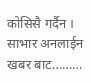कोसिसै गर्दैन ।
साभार अनलाईन खबर बाट………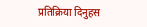प्रतिक्रिया दिनुहस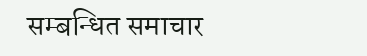सम्बन्धित समाचार